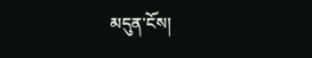མདུན་ངོས།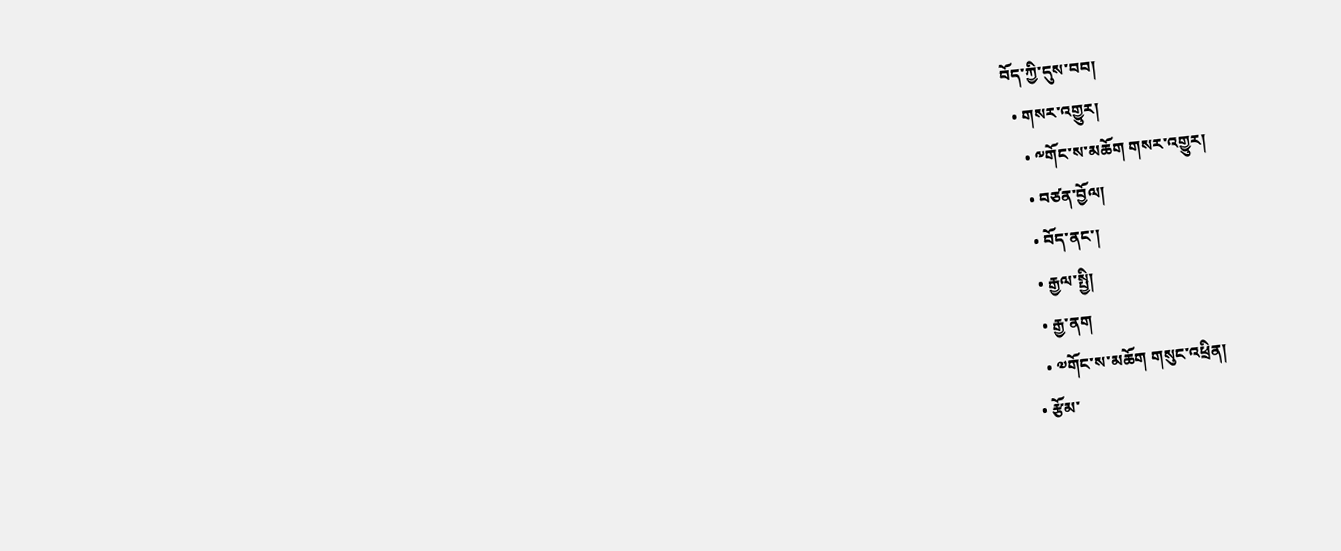བོད་ཀྱི་དུས་བབ།
  • གསར་འགྱུར།
    • ༸གོང་ས་མཆོག གསར་འགྱུར།
    • བཙན་བྱོལ།
    • བོད་ནང་།
    • རྒྱལ་སྤྱི།
    • རྒྱ་ནག
    • ༧གོང་ས་མཆོག གསུང་འཕྲིན།
  • རྩོམ་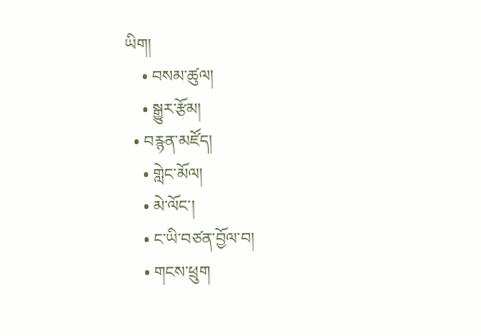ཡིག།
    • བསམ་ཚུལ།
    • སྒྱུར་རྩོམ།
  • བརྙན་མཛོད།
    • གླེང་མོལ།
    • མེ་ལོང་།
    • ང་ཡི་བཙན་བྱོལ་བ།
    • གངས་ཕྲུག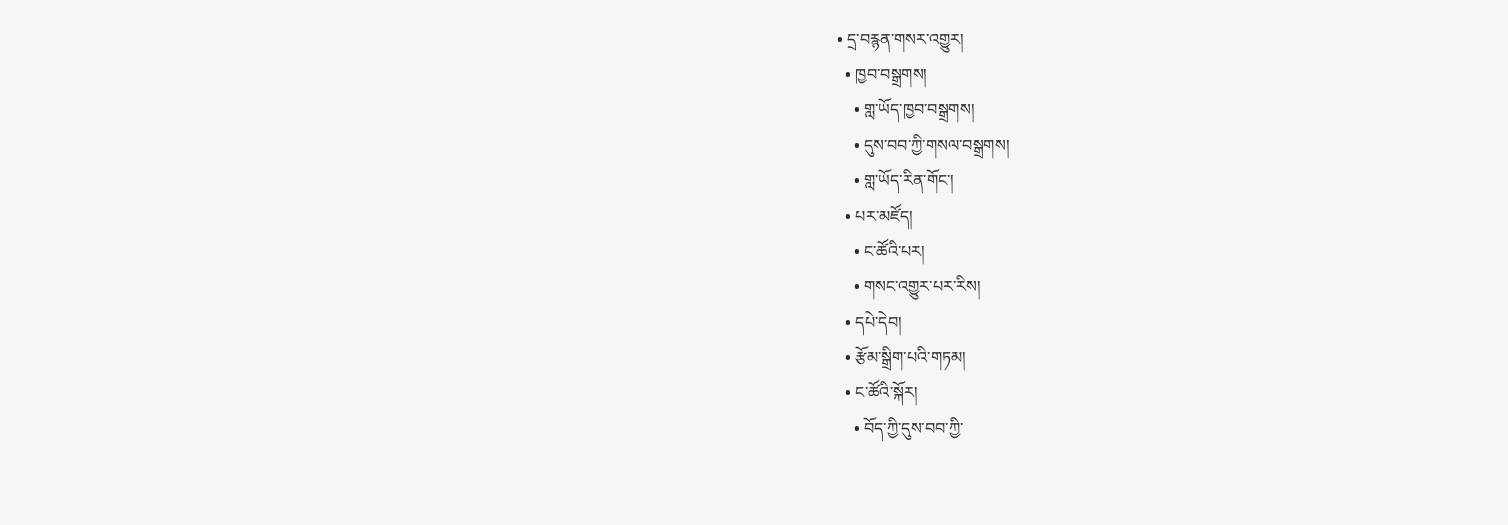• དྲ་བརྙན་གསར་འགྱུར།
  • ཁྱབ་བསྒྲགས།
    • གླ་ཡོད་ཁྱབ་བསྒྲགས།
    • དུས་བབ་ཀྱི་གསལ་བསྒྲགས།
    • གླ་ཡོད་རིན་གོང་།
  • པར་མཛོད།
    • ང་ཚོའི་པར།
    • གསང་འགྱུར་པར་རིས།
  • དཔེ་དེབ།
  • རྩོམ་སྒྲིག་པའི་གཏམ།
  • ང་ཚོའི་སྐོར།
    • བོད་ཀྱི་དུས་བབ་ཀྱི་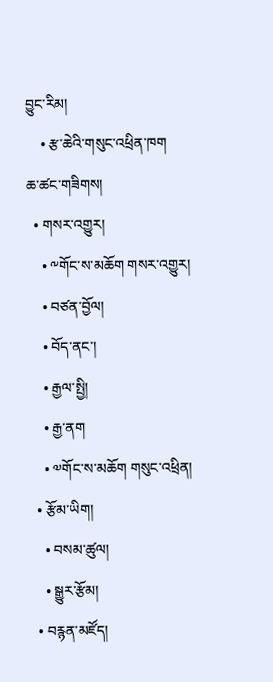བྱུང་རིམ།
    • རྩ་ཆེའི་གསུང་འཕྲིན་ཁག
ཆ་ཚང་གཟིགས།
  • གསར་འགྱུར།
    • ༸གོང་ས་མཆོག གསར་འགྱུར།
    • བཙན་བྱོལ།
    • བོད་ནང་།
    • རྒྱལ་སྤྱི།
    • རྒྱ་ནག
    • ༧གོང་ས་མཆོག གསུང་འཕྲིན།
  • རྩོམ་ཡིག།
    • བསམ་ཚུལ།
    • སྒྱུར་རྩོམ།
  • བརྙན་མཛོད།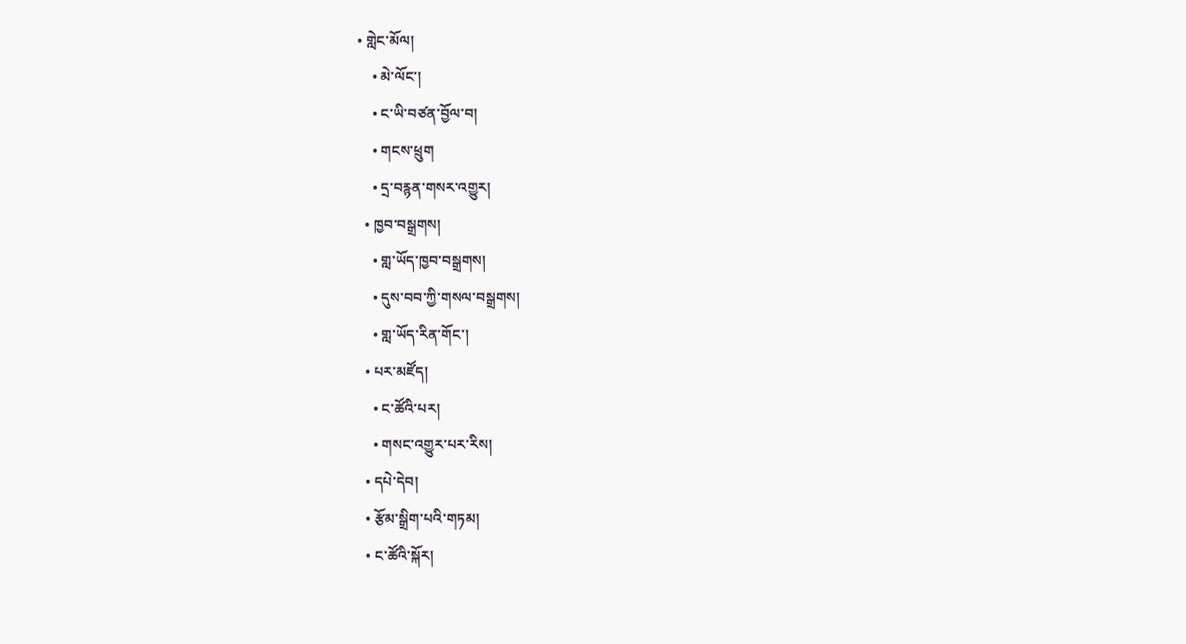• གླེང་མོལ།
    • མེ་ལོང་།
    • ང་ཡི་བཙན་བྱོལ་བ།
    • གངས་ཕྲུག
    • དྲ་བརྙན་གསར་འགྱུར།
  • ཁྱབ་བསྒྲགས།
    • གླ་ཡོད་ཁྱབ་བསྒྲགས།
    • དུས་བབ་ཀྱི་གསལ་བསྒྲགས།
    • གླ་ཡོད་རིན་གོང་།
  • པར་མཛོད།
    • ང་ཚོའི་པར།
    • གསང་འགྱུར་པར་རིས།
  • དཔེ་དེབ།
  • རྩོམ་སྒྲིག་པའི་གཏམ།
  • ང་ཚོའི་སྐོར།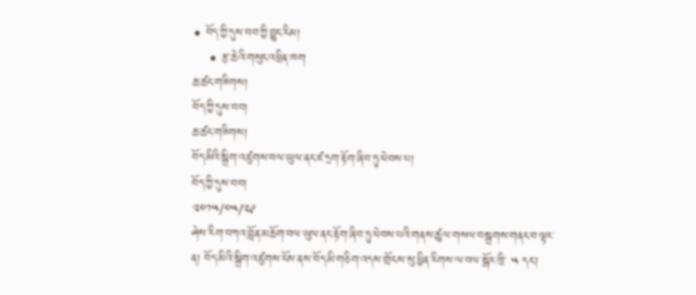• བོད་ཀྱི་དུས་བབ་ཀྱི་བྱུང་རིམ།
    • རྩ་ཆེའི་གསུང་འཕྲིན་ཁག
ཆ་ཚང་གཟིགས།
བོད་ཀྱི་དུས་བབ།
ཆ་ཚང་གཟིགས།
བོད་མིའི་སྒྲིག་འཛུགས་བལ་ཡུལ་ནང་ཛ་དྲག་རྟོག་ཞིབ་ཏུ་ཕེབས་པ།
བོད་ཀྱི་དུས་བབ།
༢༠༡༥/༠༥/༢༩
ཤེས་རིག་བཀའ་བློན་མཆོག་བལ་ཡུལ་ནང་རྟོག་ཞིབ་ཏུ་ཕེབས་པའི་གནས་ཚུལ་གསལ་བསྒྲགས་གནང་བ་ལྟར་ན། བོད་མིའི་སྒྲིག་འཛུགས་ངོས་ནས་བོད་མི་གཅིག་འདས་གྲོངས་སུ་ཕྱིན་རིགས་ལ་བལ་སྒོར་ཁྲི་ ༥ དང་།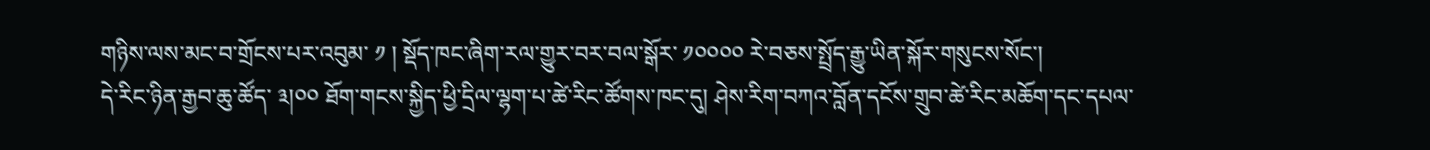གཉིས་ལས་མང་བ་གྲོངས་པར་འབུམ་ ༡ ། སྡོད་ཁང་ཞིག་རལ་གྱུར་བར་བལ་སྒོར་ ༡༠༠༠༠ རེ་བཅས་སྤྲོད་རྒྱུ་ཡིན་སྐོར་གསུངས་སོང་།
དེ་རིང་ཉིན་རྒྱབ་ཆུ་ཚོད་ ༣།༠༠ ཐོག་གངས་སྐྱིད་ཕྱི་དྲིལ་ལྷག་པ་ཚེ་རིང་ཚོགས་ཁང་དུ། ཤེས་རིག་བཀའ་བློན་དངོས་གྲུབ་ཚེ་རིང་མཆོག་དང་དཔལ་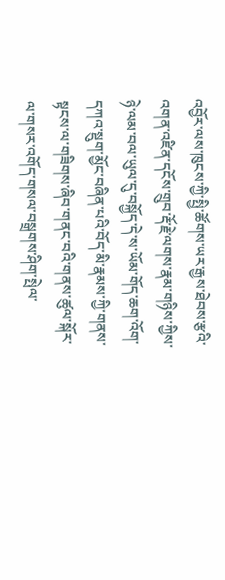འབྱོར་ལས་ཁུངས་ཀྱི་སྤྱི་ཚོགས་ཡར་རྒྱས་ཐེབས་རྩའི་འགན་འཛིན་དངོས་གྲུབ་རྡོ་རྗེ་ལགས་རྣམ་གཉིས་ཀྱིས་ཉེ་ལམ་བལ་ཡུལ་དུ་བསྐྱོད་དེ་ས་ཡོམ་གོད་ཆག་འོག་དཀའ་སྡུག་མྱོང་བཞིན་པའི་བོད་མི་རྣམས་ཀྱི་གནས་སྟངས་ལ་གཟིགས་ཞིབ་གནང་བའི་གནས་ཚུལ་སྐོར་ལ་གསར་འགོད་གསལ་བསྒྲགས་ཤིག་སྤེལ་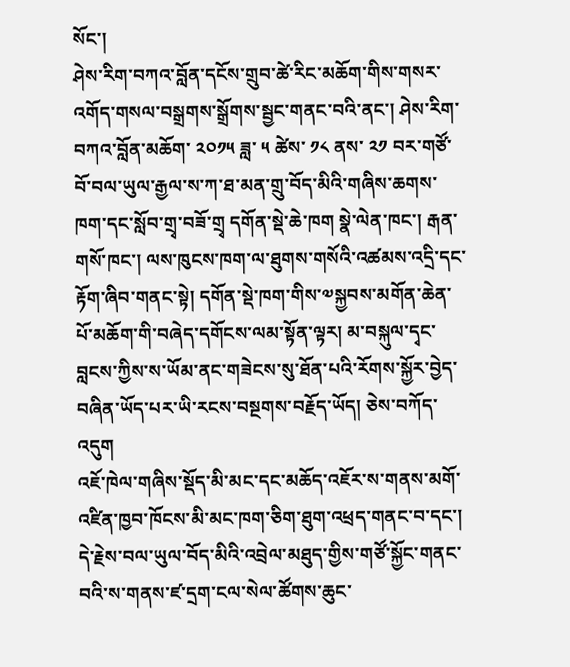སོང་།
ཤེས་རིག་བཀའ་བློན་དངོས་གྲུབ་ཚེ་རིང་མཆོག་གིས་གསར་འགོད་གསལ་བསྒྲགས་སྒྲོགས་སྦྱང་གནང་བའི་ནང་། ཤེས་རིག་བཀའ་བློན་མཆོག་ ༢༠༡༥ ཟླ་ ༥ ཚེས་ ༡༨ ནས་ ༢༡ བར་གཙོ་བོ་བལ་ཡུལ་རྒྱལ་ས་ཀ་ཐ་མན་གྲུ་བོད་མིའི་གཞིས་ཆགས་ཁག་དང་སློབ་གྲྭ་བཟོ་གྲྭ དགོན་སྡེ་ཆེ་ཁག སྣེ་ལེན་ཁང་། རྒན་གསོ་ཁང་། ལས་ཁུངས་ཁག་ལ་ཐུགས་གསོའི་འཚམས་འདྲི་དང་རྟོག་ཞིབ་གནང་སྟེ། དགོན་སྡེ་ཁག་གིས་༧སྐྱབས་མགོན་ཆེན་པོ་མཆོག་གི་བཞེད་དགོངས་ལམ་སྟོན་ལྟར། མ་བསྐུལ་དྭང་བླངས་ཀྱིས་ས་ཡོམ་ནང་གཟེངས་སུ་ཐོན་པའི་རོགས་སྐྱོར་བྱེད་བཞིན་ཡོད་པར་ཡི་རངས་བསྔགས་བརྗོད་ཡོད། ཅེས་བཀོད་འདུག
འཇོ་ཁེལ་གཞིས་སྡོད་མི་མང་དང་མཆོད་འཇོར་ས་གནས་མགོ་འཛིན་ཁྱབ་ཁོངས་མི་མང་ཁག་ཅིག་ཐུག་འཕྲད་གནང་བ་དང་། དེ་རྗེས་བལ་ཡུལ་བོད་མིའི་འབྲེལ་མཐུད་གྱིས་གཙོ་སྐྱོང་གནང་བའི་ས་གནས་ཛ་དྲག་ངལ་སེལ་ཚོགས་ཆུང་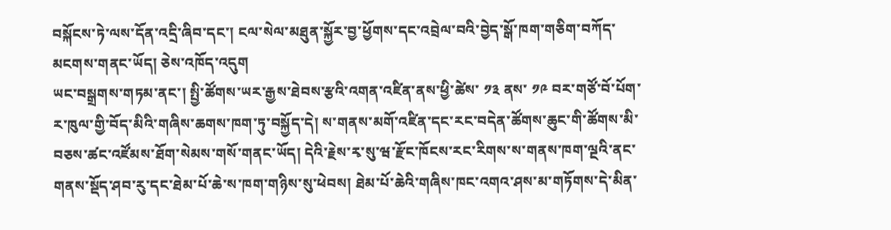བསྐོངས་ཏེ་ལས་དོན་འདྲི་ཞིབ་དང་། ངལ་སེལ་མཐུན་སྐྱོར་བྱ་ཕྱོགས་དང་འབྲེལ་བའི་བྱེད་སྒོ་ཁག་གཅིག་བཀོད་མངགས་གནང་ཡོད། ཅེས་འཁོད་འདུག
ཡང་བསྒྲགས་གཏམ་ནང་། སྤྱི་ཚོགས་ཡར་རྒྱས་ཐེབས་རྩའི་འགན་འཛིན་ནས་ཕྱི་ཚེས་ ༡༣ ནས་ ༡༩ བར་གཙོ་བོ་པོག་ར་ཁུལ་གྱི་བོད་མིའི་གཞིས་ཆགས་ཁག་ཏུ་བསྐྱོད་དེ། ས་གནས་མགོ་འཛིན་དང་རང་བདེན་ཚོགས་ཆུང་གི་ཚོགས་མི་བཅས་ཚང་འཛོམས་ཐོག་སེམས་གསོ་གནང་ཡོད། དེའི་རྗེས་རྭ་སུ་ཝ་རྫོང་ཁོངས་རང་རིགས་ས་གནས་ཁག་ལྔའི་ནང་གནས་སྡོད་ཤབ་རུ་དང་ཐེམ་པོ་ཆེ་ས་ཁག་གཉིས་སུ་ཕེབས། ཐེམ་པོ་ཆེའི་གཞིས་ཁང་འགའ་ཤས་མ་གཏོགས་དེ་མིན་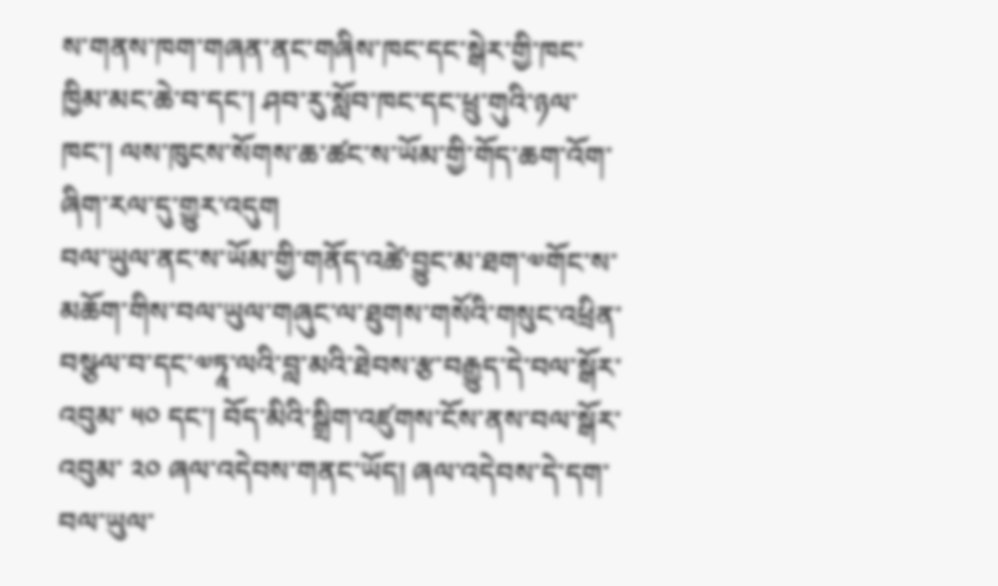ས་གནས་ཁག་གཞན་ནང་གཞིས་ཁང་དང་སྒེར་གྱི་ཁང་ཁྱིམ་མང་ཆེ་བ་དང་། ཤབ་རུ་སློབ་ཁང་དང་ཕྲུ་གུའི་ཉལ་ཁང་། ལས་ཁུངས་སོགས་ཆ་ཚང་ས་ཡོམ་གྱི་གོད་ཆག་འོག་ཞིག་རལ་དུ་གྱུར་འདུག
བལ་ཡུལ་ནང་ས་ཡོམ་གྱི་གནོད་འཚེ་བྱུང་མ་ཐག་༧གོང་ས་མཆོག་གིས་བལ་ཡུལ་གཞུང་ལ་ཐུགས་གསོའི་གསུང་འཕྲིན་བསྩལ་བ་དང་༧ཏཱ་ལའི་བླ་མའི་ཐེབས་རྩ་བརྒྱུད་དེ་བལ་སྒོར་འབུམ་ ༥༠ དང་། བོད་མིའི་སྒྲིག་འཛུགས་ངོས་ནས་བལ་སྒོར་འབུམ་ ༢༠ ཞལ་འདེབས་གནང་ཡོད། ཞལ་འདེབས་དེ་དག་བལ་ཡུལ་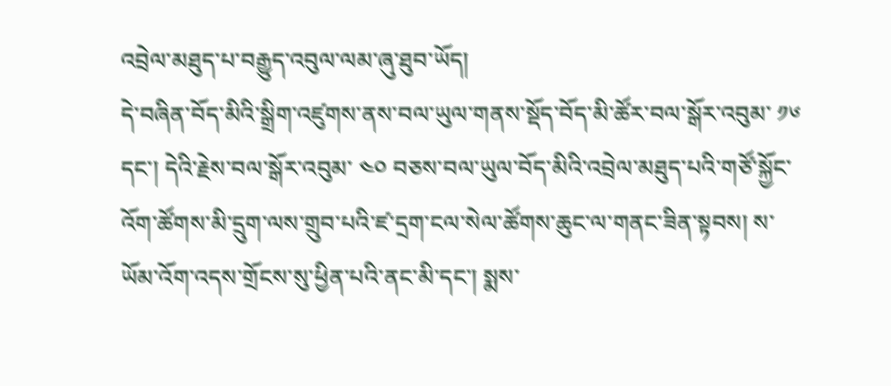འབྲེལ་མཐུད་པ་བརྒྱུད་འབུལ་ལམ་ཞུ་ཐུབ་ཡོད།
དེ་བཞིན་བོད་མིའི་སྒྲིག་འཛུགས་ནས་བལ་ཡུལ་གནས་སྡོད་བོད་མི་ཚོར་བལ་སྒོར་འབུམ་ ༡༦ དང་། དེའི་རྗེས་བལ་སྒོར་འབུམ་ ༤༠ བཅས་བལ་ཡུལ་བོད་མིའི་འབྲེལ་མཐུད་པའི་གཙོ་སྐྱོང་འོག་ཚོགས་མི་དྲུག་ལས་གྲུབ་པའི་ཛ་དྲག་ངལ་སེལ་ཚོགས་ཆུང་ལ་གནང་ཟིན་སྟབས། ས་ཡོམ་འོག་འདས་གྲོངས་སུ་ཕྱིན་པའི་ནང་མི་དང་། སྨས་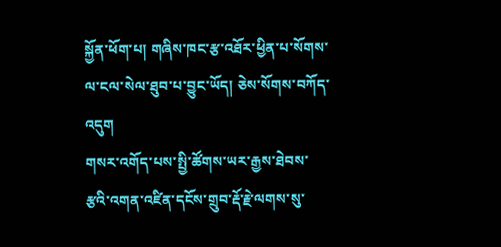སྐྱོན་ཕོག་པ། གཞིས་ཁང་རྩ་འཐོར་ཕྱིན་པ་སོགས་ལ་ངལ་སེལ་ཐུབ་པ་བྱུང་ཡོད། ཅེས་སོགས་བཀོད་འདུག
གསར་འགོད་པས་སྤྱི་ཚོགས་ཡར་རྒྱས་ཐེབས་རྩའི་འགན་འཛིན་དངོས་གྲུབ་རྡོ་རྗེ་ལགས་སུ་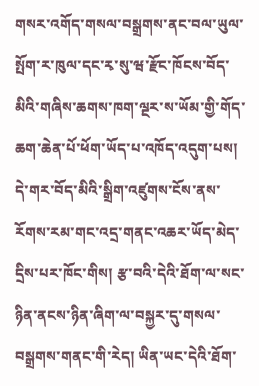གསར་འགོད་གསལ་བསྒྲགས་ནང་བལ་ཡུལ་སྤོག་ར་ཁུལ་དང་རྭ་སུ་ཝ་རྫོང་ཁོངས་བོད་མིའི་གཞིས་ཆགས་ཁག་ལྔར་ས་ཡོམ་གྱི་གོད་ཆག་ཆེན་པོ་ཕོག་ཡོད་པ་འཁོད་འདུག་པས། དེ་གར་བོད་མིའི་སྒྲིག་འཛུགས་ངོས་ནས་རོགས་རམ་གང་འདྲ་གནང་འཆར་ཡོད་མེད་དྲིས་པར་ཁོང་གིས། རྩ་བའི་དེའི་ཐོག་ལ་སང་ཉིན་ནངས་ཉིན་ཞིག་ལ་བསྐྱར་དུ་གསལ་བསྒྲགས་གནང་གི་རེད། ཡིན་ཡང་དེའི་ཐོག་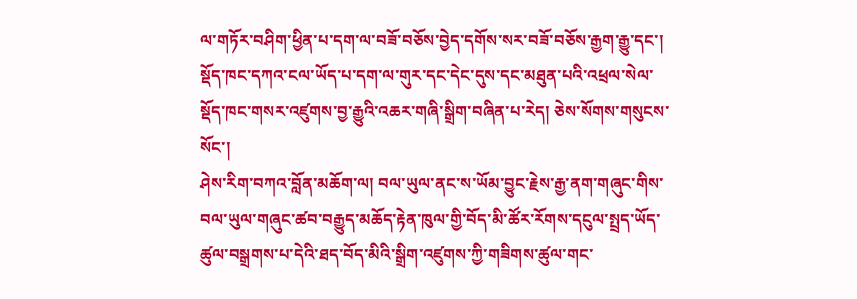ལ་གཏོར་བཤིག་ཕྱིན་པ་དག་ལ་བཟོ་བཅོས་བྱེད་དགོས་སར་བཟོ་བཅོས་རྒྱག་རྒྱུ་དང་། སྡོད་ཁང་དཀའ་ངལ་ཡོད་པ་དག་ལ་གུར་དང་དེང་དུས་དང་མཐུན་པའི་འཕྲལ་སེལ་སྡོད་ཁང་གསར་འཛུགས་བྱ་རྒྱུའི་འཆར་གཞི་སྒྲིག་བཞིན་པ་རེད། ཅེས་སོགས་གསུངས་སོང་།
ཤེས་རིག་བཀའ་བློན་མཆོག་ལ། བལ་ཡུལ་ནང་ས་ཡོམ་བྱུང་རྗེས་རྒྱ་ནག་གཞུང་གིས་བལ་ཡུལ་གཞུང་ཚབ་བརྒྱུད་མཆོད་རྟེན་ཁུལ་གྱི་བོད་མི་ཚོར་རོགས་དངུལ་སྤྲད་ཡོད་ཚུལ་བསྒྲགས་པ་དེའི་ཐད་བོད་མིའི་སྒྲིག་འཛུགས་ཀྱི་གཟིགས་ཚུལ་གང་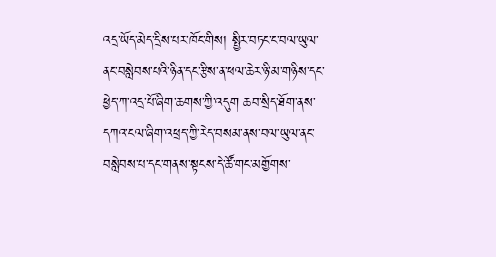འདྲ་ཡོད་མེད་དྲིས་པར་ཁོང་གིས། སྤྱིར་བཏང་ང་བལ་ཡུལ་ནང་བསླེབས་པའི་ཉིན་དང་རྩིས་ན་ཕལ་ཆེར་ཉི་མ་གཉིས་དང་ཕྱེད་ཀ་འདྲ་པོ་ཞིག་ཆགས་ཀྱི་འདུག ཆབ་སྲིད་ཐོག་ནས་དཀའ་ངལ་ཞིག་འཕྲད་ཀྱི་རེད་བསམ་ནས་བལ་ཡུལ་ནང་བསླེབས་པ་དང་གནས་སྟངས་དེ་ཚོ་གང་མགྱོགས་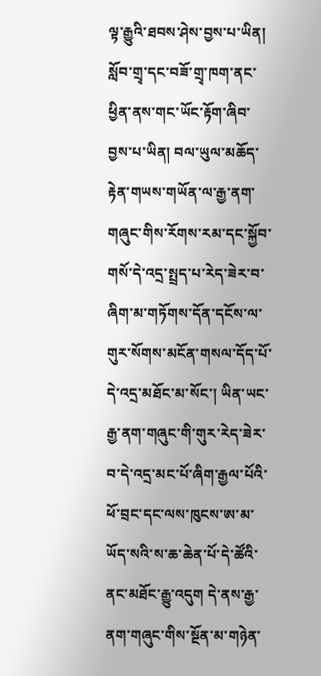ལྟ་རྒྱུའི་ཐབས་ཤེས་བྱས་པ་ཡིན། སློབ་གྲྭ་དང་བཟོ་གྲྭ་ཁག་ནང་ཕྱིན་ནས་གང་ཡོང་རྟོག་ཞིབ་བྱས་པ་ཡིན། བལ་ཡུལ་མཆོད་རྟེན་གཡས་གཡོན་ལ་རྒྱ་ནག་གཞུང་གིས་རོགས་རམ་དང་སྐྱོབ་གསོ་དེ་འདྲ་སྤྲད་པ་རེད་ཟེར་བ་ཞིག་མ་གཏོགས་དོན་དངོས་ལ་གུར་སོགས་མངོན་གསལ་དོད་པོ་དེ་འདྲ་མཐོང་མ་སོང་། ཡིན་ཡང་རྒྱ་ནག་གཞུང་གི་གུར་རེད་ཟེར་བ་དེ་འདྲ་མང་པོ་ཞིག་རྒྱལ་པོའི་ཕོ་བྲང་དང་ལས་ཁུངས་ཨ་མ་ཡོད་སའི་ས་ཆ་ཆེན་པོ་དེ་ཚོའི་ནང་མཐོང་རྒྱུ་འདུག དེ་ནས་རྒྱ་ནག་གཞུང་གིས་སྔོན་མ་གཉེན་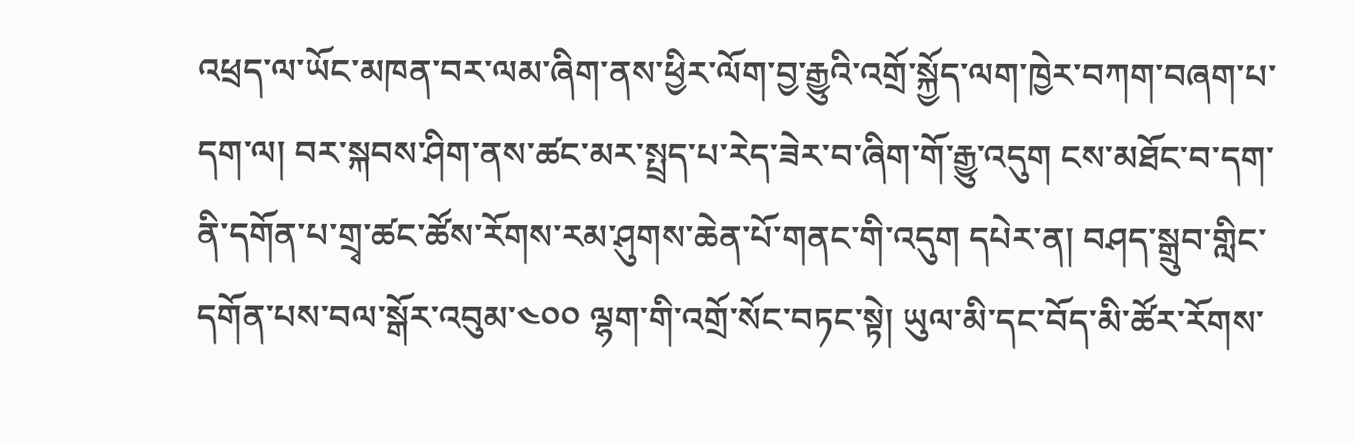འཕྲད་ལ་ཡོང་མཁན་བར་ལམ་ཞིག་ནས་ཕྱིར་ལོག་བྱ་རྒྱུའི་འགྲོ་སྐྱོད་ལག་ཁྱེར་བཀག་བཞག་པ་དག་ལ། བར་སྐབས་ཤིག་ནས་ཚང་མར་སྤྲད་པ་རེད་ཟེར་བ་ཞིག་གོ་རྒྱུ་འདུག ངས་མཐོང་བ་དག་ནི་དགོན་པ་གྲྭ་ཚང་ཚོས་རོགས་རམ་ཤུགས་ཆེན་པོ་གནང་གི་འདུག དཔེར་ན། བཤད་སྒྲུབ་གླིང་དགོན་པས་བལ་སྒོར་འབུམ་༤༠༠ ལྷག་གི་འགྲོ་སོང་བཏང་སྟེ། ཡུལ་མི་དང་བོད་མི་ཚོར་རོགས་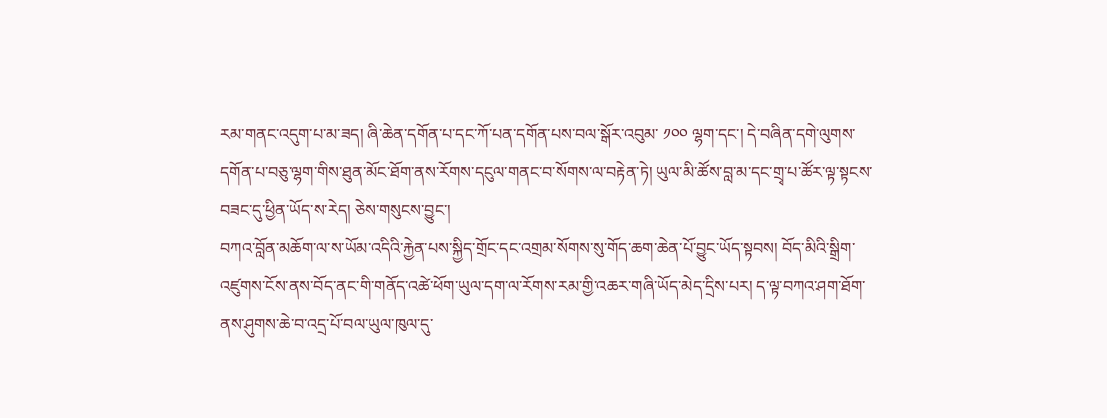རམ་གནང་འདུག་པ་མ་ཟད། ཞི་ཆེན་དགོན་པ་དང་ཀོ་པན་དགོན་པས་བལ་སྒོར་འབུམ་ ༡༠༠ ལྷག་དང་། དེ་བཞིན་དགེ་ལུགས་དགོན་པ་བཅུ་ལྷག་གིས་ཐུན་མོང་ཐོག་ནས་རོགས་དངུལ་གནང་བ་སོགས་ལ་བརྟེན་ཏེ། ཡུལ་མི་ཚོས་བླ་མ་དང་གྲྭ་པ་ཚོར་ལྟ་སྟངས་བཟང་དུ་ཕྱིན་ཡོད་ས་རེད། ཅེས་གསུངས་བྱུང་།
བཀའ་བློན་མཆོག་ལ་ས་ཡོམ་འདིའི་རྐྱེན་པས་སྐྱིད་གྲོང་དང་འགྲམ་སོགས་སུ་གོད་ཆག་ཆེན་པོ་བྱུང་ཡོད་སྟབས། བོད་མིའི་སྒྲིག་འཛུགས་ངོས་ནས་བོད་ནང་གི་གནོད་འཚེ་ཕོག་ཡུལ་དག་ལ་རོགས་རམ་གྱི་འཆར་གཞི་ཡོད་མེད་དྲིས་པར། ད་ལྟ་བཀའ་ཤག་ཐོག་ནས་ཤུགས་ཆེ་བ་འདྲ་པོ་བལ་ཡུལ་ཁུལ་དུ་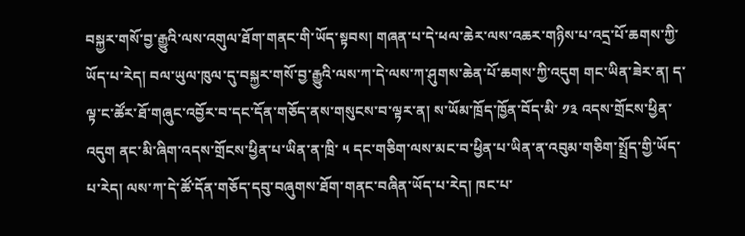བསྐྱར་གསོ་བྱ་རྒྱུའི་ལས་འགུལ་ཐོག་གནང་གི་ཡོད་སྟབས། གཞན་པ་དེ་ཕལ་ཆེར་ལས་འཆར་གཉིས་པ་འདྲ་པོ་ཆགས་ཀྱི་ཡོད་པ་རེད། བལ་ཡུལ་ཁུལ་དུ་བསྐྱར་གསོ་བྱ་རྒྱུའི་ལས་ཀ་དེ་ལས་ཀ་ཤུགས་ཆེན་པོ་ཆགས་ཀྱི་འདུག གང་ཡིན་ཟེར་ན། ད་ལྟ་ང་ཚོར་ཐོ་གཞུང་འབྱོར་བ་དང་དོན་གཅོད་ནས་གསུངས་བ་ལྟར་ན། ས་ཡོམ་ཁྲོད་ཁྱོན་བོད་མི་ ༡༣ འདས་གྲོངས་ཕྱིན་འདུག ནང་མི་ཞིག་འདས་གྲོངས་ཕྱིན་པ་ཡིན་ན་ཁྲི་ ༥ དང་གཅིག་ལས་མང་བ་ཕྱིན་པ་ཡིན་ན་འབུམ་གཅིག་སྤྲོད་གྱི་ཡོད་པ་རེད། ལས་ཀ་དེ་ཚོ་དོན་གཅོད་དབུ་བཞུགས་ཐོག་གནང་བཞིན་ཡོད་པ་རེད། ཁང་པ་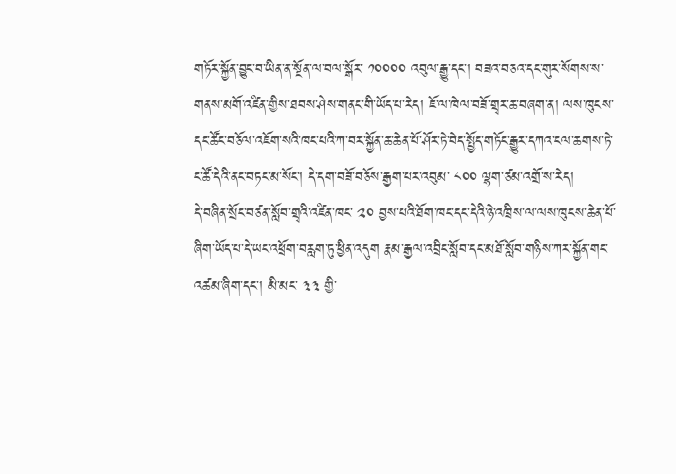གཏོར་སྐྱོན་བྱུང་བ་ཡིན་ན་སྔོན་ལ་བལ་སྒོར་ ༡༠༠༠༠ འབུལ་རྒྱུ་དང་། བཟའ་བཅའ་དང་གུར་སོགས་ས་གནས་མགོ་འཛིན་གྱིས་ཐབས་ཤེས་གནང་གི་ཡོད་པ་རེད། ཇོ་ལ་ཁེལ་བཟོ་གྲྭར་ཆ་བཞག་ན། ལས་ཁུངས་དང་ཚོང་བཅོལ་འཇོག་སའི་ཁང་པའི་ཀ་བར་སྐྱོན་ཆ་ཆེན་པོ་ཤོར་ཏེ་བེད་སྤྱོད་གཏོང་རྒྱུར་དཀའ་ངལ་ཆགས་ཏེ་ང་ཚོ་དེའི་ནང་བཏང་མ་སོང་། དེ་དག་བཟོ་བཅོས་རྒྱག་པར་འབུམ་ ༨༠༠ ལྷག་ཙམ་འགྲོ་ས་རེད།
དེ་བཞིན་སྲོང་བཙན་སློབ་གྲྭའི་འཛིན་ཁང་ ༢༠ བྱས་པའི་ཐོག་ཁང་དང་དེའི་ཉེ་འཁྲིས་ལ་ལས་ཁུངས་ཆེན་པོ་ཞིག་ཡོད་པ་དེ་ཡང་འཕྲོག་བརླག་ཏུ་ཕྱིན་འདུག རྣམ་རྒྱལ་འབྲིང་སློབ་དང་མཐོ་སློབ་གཉིས་ཀར་སྐྱོན་གང་འཚམ་ཞིག་དང་། མི་མང་ ༣༣ གྱི་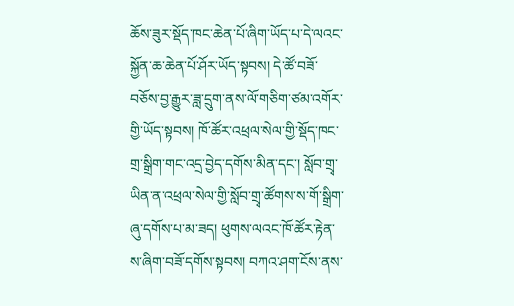ཆོས་ཟུར་སྡོད་ཁང་ཆེན་པོ་ཞིག་ཡོད་པ་དེ་ལའང་སྐྱོན་ཆ་ཆེན་པོ་ཤོར་ཡོད་སྟབས། དེ་ཚོ་བཟོ་བཅོས་བྱ་རྒྱུར་ཟླ་དྲུག་ནས་ལོ་གཅིག་ཙམ་འགོར་གྱི་ཡོད་སྟབས། ཁོ་ཚོར་འཕྲལ་སེལ་གྱི་སྡོད་ཁང་གྲ་སྒྲིག་གང་འདྲ་བྱེད་དགོས་མིན་དང་། སློབ་གྲྭ་ཡིན་ན་འཕྲལ་སེལ་གྱི་སློབ་གྲྭ་ཚོགས་ས་གོ་སྒྲིག་ཞུ་དགོས་པ་མ་ཟད། ཕུགས་ལའང་ཁོ་ཚོར་རྟེན་ས་ཞིག་བཟོ་དགོས་སྟབས། བཀའ་ཤག་ངོས་ནས་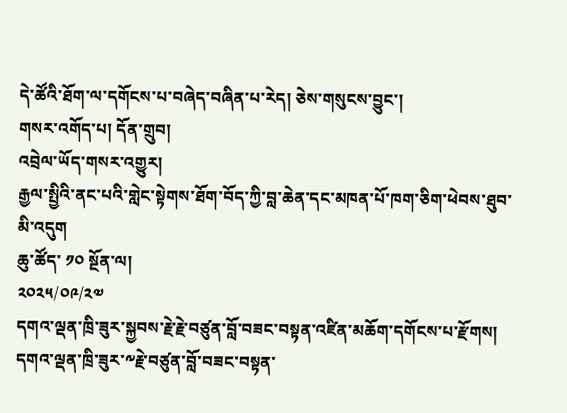དེ་ཚོའི་ཐོག་ལ་དགོངས་པ་བཞེད་བཞིན་པ་རེད། ཅེས་གསུངས་བྱུང་།
གསར་འགོད་པ། དོན་གྲུབ།
འབྲེལ་ཡོད་གསར་འགྱུར།
རྒྱལ་སྤྱིའི་ནང་པའི་གླེང་སྟེགས་ཐོག་བོད་ཀྱི་བླ་ཆེན་དང་མཁན་པོ་ཁག་ཅིག་ཕེབས་ཐུབ་མི་འདུག
ཆུ་ཚོད་ ༡༠ སྔོན་ལ།
༢༠༢༥/༠༩/༢༧
དགའ་ལྡན་ཁྲི་ཟུར་སྐྱབས་རྗེ་རྗེ་བཙུན་བློ་བཟང་བསྟན་འཛིན་མཆོག་དགོངས་པ་རྫོགས།
དགའ་ལྡན་ཁྲི་ཟུར་༸རྗེ་བཙུན་བློ་བཟང་བསྟན་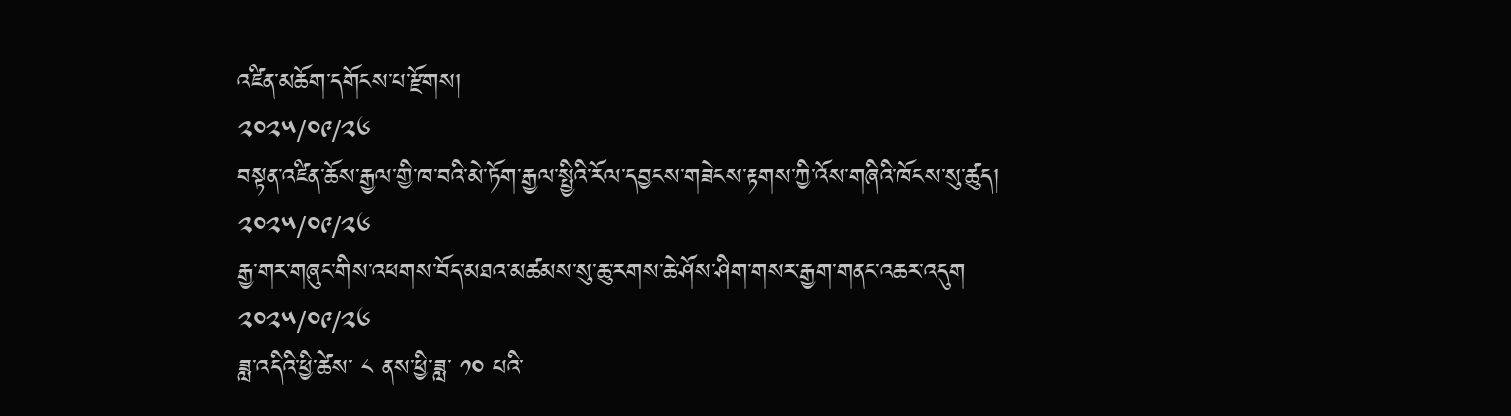འཛིན་མཆོག་དགོངས་པ་རྫོགས།
༢༠༢༥/༠༩/༢༦
བསྟན་འཛིན་ཆོས་རྒྱལ་གྱི་ཁ་བའི་མེ་ཏོག་རྒྱལ་སྤྱིའི་རོལ་དབྱངས་གཟེངས་རྟགས་ཀྱི་འོས་གཞིའི་ཁོངས་སུ་ཚུད།
༢༠༢༥/༠༩/༢༦
རྒྱ་གར་གཞུང་གིས་འཕགས་བོད་མཐའ་མཚམས་སུ་ཆུ་རགས་ཆེ་ཤོས་ཤིག་གསར་རྒྱག་གནང་འཆར་འདུག
༢༠༢༥/༠༩/༢༦
ཟླ་འདིའི་ཕྱི་ཚེས་ ༨ ནས་ཕྱི་ཟླ་ ༡༠ པའི་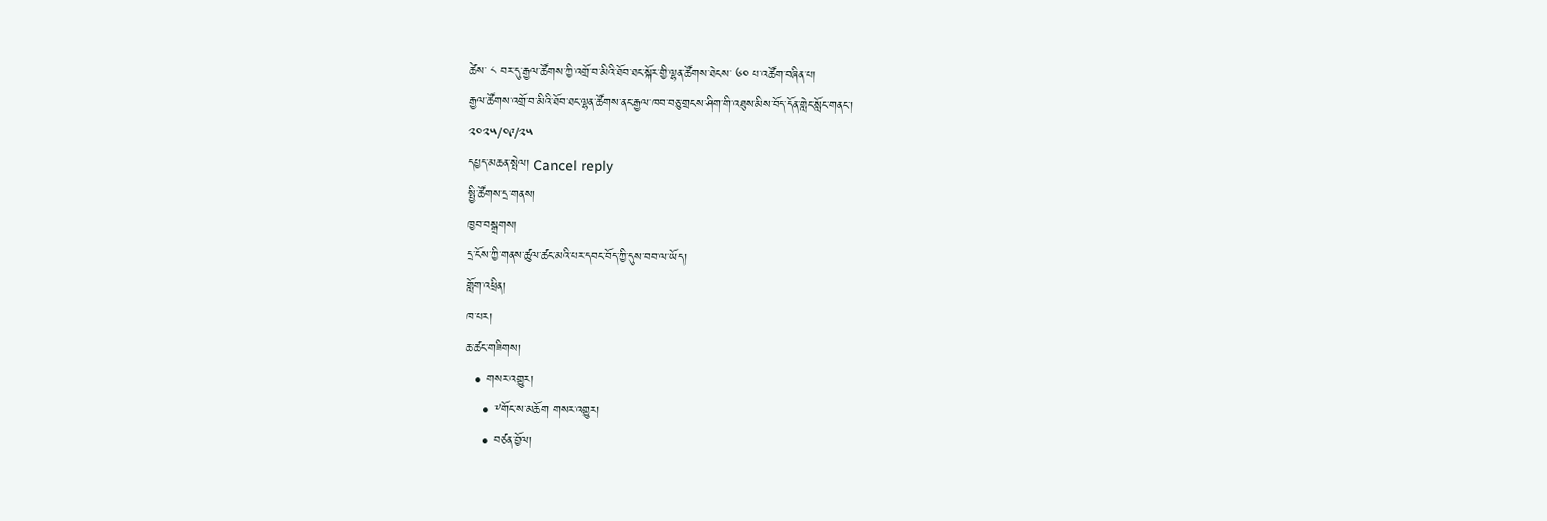ཚེས་ ༨ བར་དུ་རྒྱལ་ཚོགས་ཀྱི་འགྲོ་བ་མིའི་ཐོབ་ཐང་སྐོར་གྱི་ལྷན་ཚོགས་ཐེངས་ ༦༠ པ་འཚོག་བཞིན་པ།
རྒྱལ་ཚོགས་འགྲོ་བ་མིའི་ཐོབ་ཐང་ལྷན་ཚོགས་ནང་རྒྱལ་ཁབ་བཅུ་གྲངས་ཤིག་གི་འཐུས་མིས་བོད་དོན་གླེང་སློང་གནང་།
༢༠༢༥/༠༩/༢༥
དཔྱད་མཆན་སྤེལ། Cancel reply
སྤྱི་ཚོགས་དྲ་གནས།
ཁྱབ་བསྒྲགས།
དྲ་ངོས་ཀྱི་གནས་ཚུལ་ཚང་མའི་པར་དབང་བོད་ཀྱི་དུས་བབ་ལ་ཡོད།
གློག་འཕྲིན།
ཁ་པར།
ཆ་ཚང་གཟིགས།
  • གསར་འགྱུར།
    • ༸གོང་ས་མཆོག གསར་འགྱུར།
    • བཙན་བྱོལ།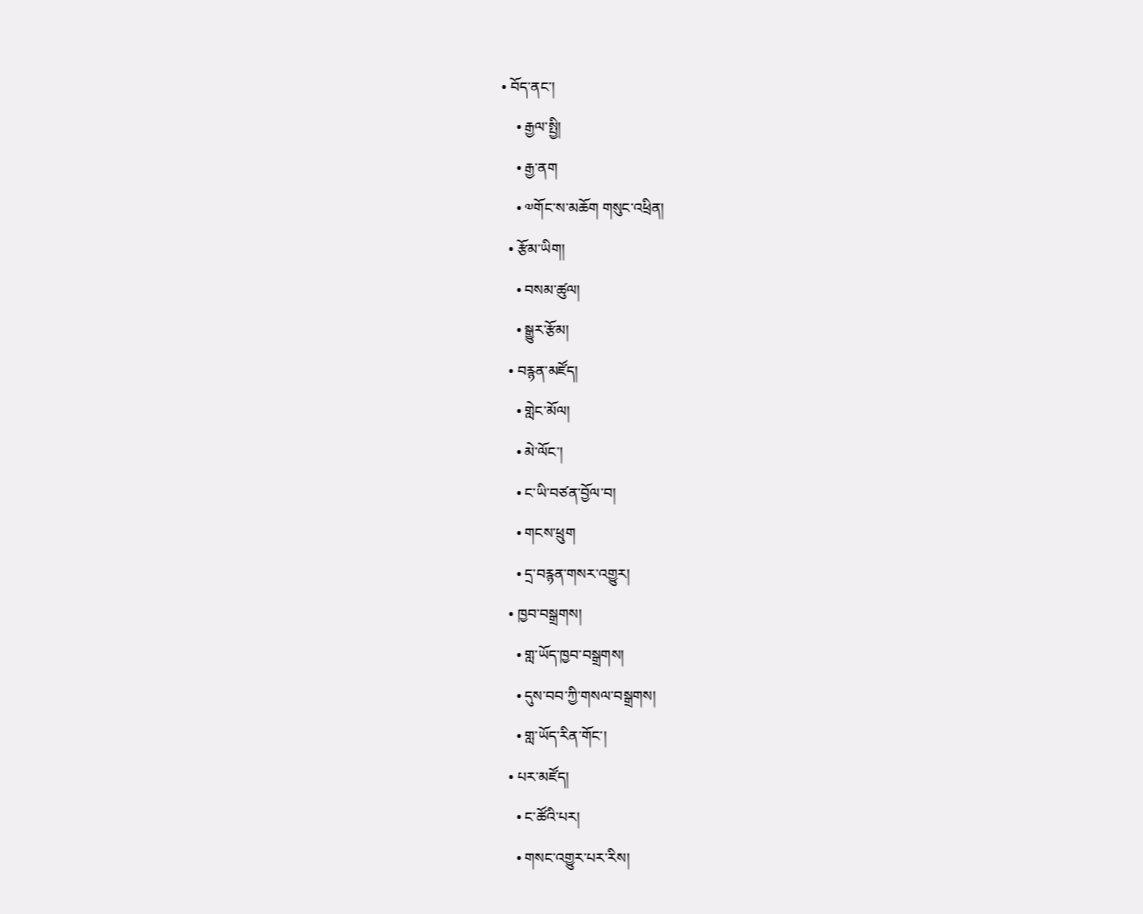• བོད་ནང་།
    • རྒྱལ་སྤྱི།
    • རྒྱ་ནག
    • ༧གོང་ས་མཆོག གསུང་འཕྲིན།
  • རྩོམ་ཡིག།
    • བསམ་ཚུལ།
    • སྒྱུར་རྩོམ།
  • བརྙན་མཛོད།
    • གླེང་མོལ།
    • མེ་ལོང་།
    • ང་ཡི་བཙན་བྱོལ་བ།
    • གངས་ཕྲུག
    • དྲ་བརྙན་གསར་འགྱུར།
  • ཁྱབ་བསྒྲགས།
    • གླ་ཡོད་ཁྱབ་བསྒྲགས།
    • དུས་བབ་ཀྱི་གསལ་བསྒྲགས།
    • གླ་ཡོད་རིན་གོང་།
  • པར་མཛོད།
    • ང་ཚོའི་པར།
    • གསང་འགྱུར་པར་རིས།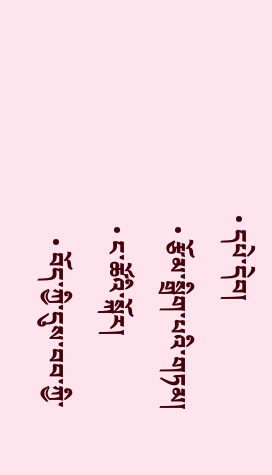• དཔེ་དེབ།
  • རྩོམ་སྒྲིག་པའི་གཏམ།
  • ང་ཚོའི་སྐོར།
    • བོད་ཀྱི་དུས་བབ་ཀྱི་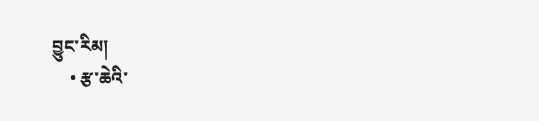བྱུང་རིམ།
    • རྩ་ཆེའི་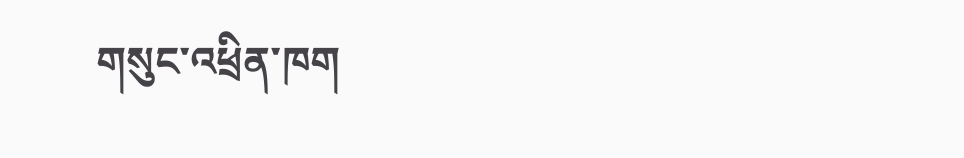གསུང་འཕྲིན་ཁག